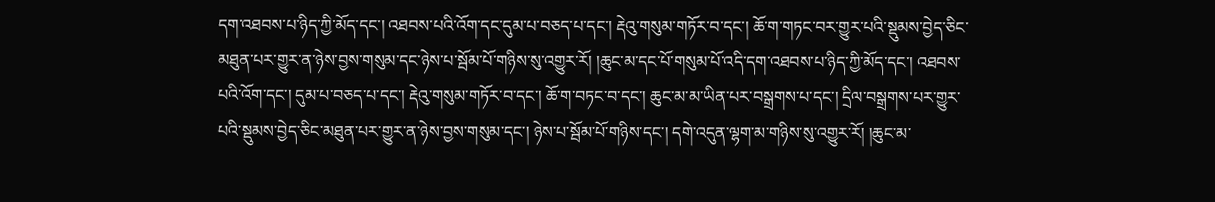དག་འཐབས་པ་ཉིད་ཀྱི་མོད་དང་། འཐབས་པའི་འོག་དང་དུམ་པ་བཅད་པ་དང་། རྡེའུ་གསུམ་གཏོར་བ་དང་། ཆོ་ག་གཏང་བར་གྱུར་པའི་སྡུམས་བྱེད་ཅིང་མཐུན་པར་གྱུར་ན་ཉེས་བྱས་གསུམ་དང་ཉེས་པ་སྦོམ་པོ་གཉིས་སུ་འགྱུར་རོ། །ཆུང་མ་དང་པོ་གསུམ་པོ་འདི་དག་འཐབས་པ་ཉིད་ཀྱི་མོད་དང་། འཐབས་པའི་འོག་དང་། དུམ་པ་བཅད་པ་དང་། རྡེའུ་གསུམ་གཏོར་བ་དང་། ཆོ་ག་བཏང་བ་དང་། ཆུང་མ་མ་ཡིན་པར་བསྒྲགས་པ་དང་། དྲིལ་བསྒྲགས་པར་གྱུར་པའི་སྡུམས་བྱེད་ཅིང་མཐུན་པར་གྱུར་ན་ཉེས་བྱས་གསུམ་དང་། ཉེས་པ་སྦོམ་པོ་གཉིས་དང་། དགེ་འདུན་ལྷག་མ་གཉིས་སུ་འགྱུར་རོ། །ཆུང་མ་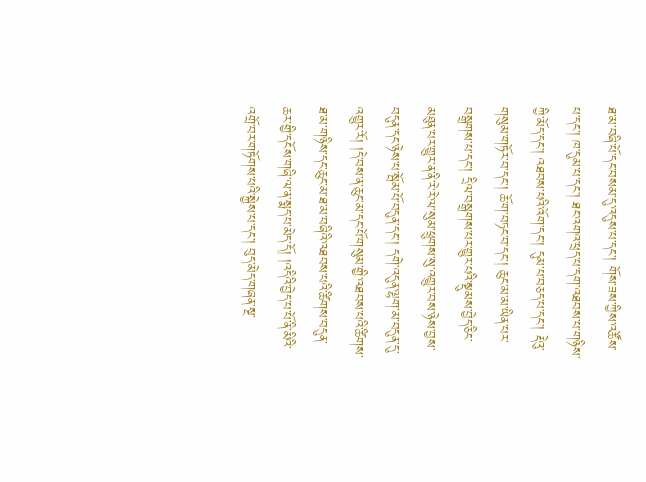ཐ་མ་བཞི་པོ་དང་བསམ་དུ་འདུས་པ་དང་། གོས་ཟས་ཀྱིས་འཚོས་པ་དང་། ཁ་དུམ་པ་དང་། ཐང་འགའ་ཕྲད་པ་དག་འཐབས་པ་གཉིས་ཀྱི་མོད་དང་། འཐབས་པའི་འོག་དང་། དུམ་པ་བཅད་པ་དང་། རྡེའུ་གསུམ་གཏོར་བ་དང་། ཆོ་ག་བཏང་བ་དང་། ཆུང་མ་མ་ཡིན་པར་བསྒྲགས་པ་དང་། དྲིལ་བསྒྲགས་པར་གྱུར་པའི་སྡུམས་བྱེད་ཅིང་མཐུན་པར་གྱུར་ན་ནི་རེ་རེ་ལ་སུམ་ཕྲུགས་སུ་འགྱུར་བས་ཉེས་བྱས་བདུན་དང་ཉེས་པ་སྦོམ་པོ་བདུན་དང་། དགེ་འདུན་ལྷག་མ་བདུན་དུ་འགྱུར་རོ། །དེ་བས་ན་ཆུང་མ་དང་པོ་གསུམ་གྱི་འཐབས་པའི་ཚིགས་ཐ་མ་གཉིས་དང་ཆུང་མ་ཐ་མ་བཞིའི་འཐབས་པའི་ཚིགས་བདུན་ཆར་གྱི་དངོས་གཞི་ལ་ན་སྨད་པ་མེད་དོ། །འདིའི་བྱེད་པ་པོ་ནི་མིའི་འགྲོ་བར་གཏོགས་པའི་སྐྱེས་པ་དང་། བུད་མེད་གཞན་སྔ་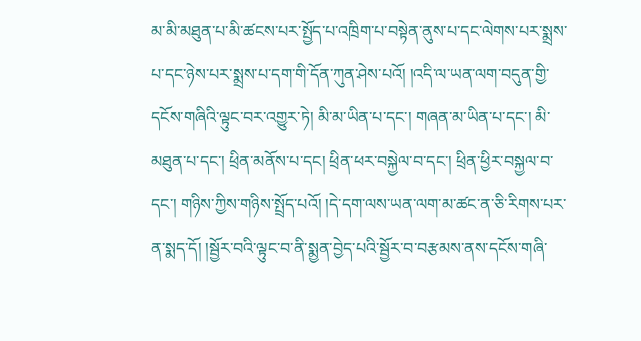མ་མི་མཐུན་པ་མི་ཚངས་པར་སྤྱོད་པ་འཁྲིག་པ་བསྟེན་ནུས་པ་དང་ལེགས་པར་སྨྲས་པ་དང་ཉེས་པར་སྨྲས་པ་དག་གི་དོན་ཀུན་ཤེས་པའོ། །འདི་ལ་ཡན་ལག་བདུན་གྱི་དངོས་གཞིའི་ལྟུང་བར་འགྱུར་ཏེ། མི་མ་ཡིན་པ་དང་། གཞན་མ་ཡིན་པ་དང་། མི་མཐུན་པ་དང་། ཕྲིན་མནོས་པ་དང། ཕྲིན་ཕར་བསྐྱེལ་བ་དང་། ཕྲིན་ཕྱིར་བསྐྱལ་བ་དང་། གཉིས་ཀྱིས་གཉིས་སྤྲོད་པའོ། །དེ་དག་ལས་ཡན་ལག་མ་ཚང་ན་ཅི་རིགས་པར་ན་སྨད་དོ། །སྦྱོར་བའི་ལྟུང་བ་ནི་སྨྱན་བྱེད་པའི་སྦྱོར་བ་བརྩམས་ནས་དངོས་གཞི་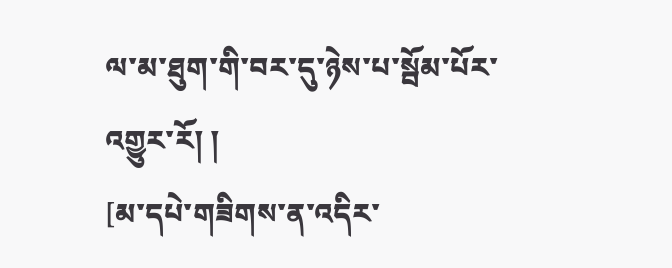ལ་མ་ཐུག་གི་བར་དུ་ཉེས་པ་སྦོམ་པོར་འགྱུར་རོ། །
[མ་དཔེ་གཟིགས་ན་འདིར་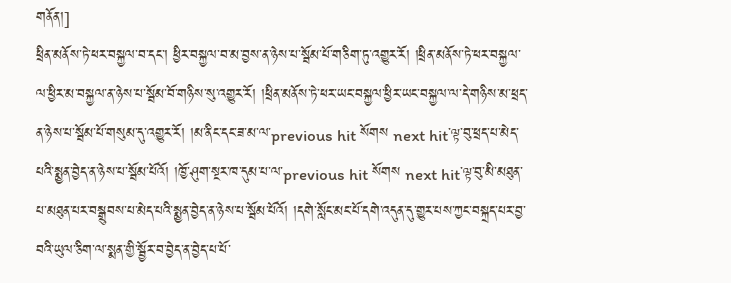གནོན།]
ཕྲིན་མནོས་ཏེ་ཕར་བསྐྱལ་བ་དང་། ཕྱིར་བསྐྱལ་བ་མ་བྱས་ན་ཉེས་པ་སྦོམ་པོ་གཅིག་ཏུ་འགྱུར་རོ། །ཕྲིན་མནོས་ཏེ་ཕར་བསྐྱལ་ལ་ཕྱིར་མ་བསྐྱལ་ན་ཉེས་པ་སྦོམ་བོ་གཉིས་སུ་འགྱུར་རོ། །ཕྲིན་མནོས་ཏེ་ཕར་ཡང་བསྐྱལ་ཕྱིར་ཡང་བསྐྱལ་ལ་དེ་གཉིས་མ་ཕྲད་ན་ཉེས་པ་སྦོམ་པོ་གསུམ་དུ་འགྱུར་རོ། །མ་ནིང་དང་ཟ་མ་ལ་previous hit སོགས next hit་ལྟ་བུ་ཕྲད་པ་མེད་པའི་སྨྱན་བྱེད་ན་ཉེས་པ་སྦོམ་པོའོ། །ཁྱོ་ཤུག་སྔར་ཁ་དུམ་པ་ལ་previous hit སོགས next hit་ལྟ་བུ་མི་མཐུན་པ་མཐུན་པར་བསྒྲུབས་པ་མེད་པའི་སྨྱན་བྱེད་ན་ཉེས་པ་སྦོམ་པོའོ། །དགེ་སློང་མང་པོ་དགེ་འདུན་དུ་གྱུར་པས་ཀྱང་བསྐྲད་པར་བྱ་བའི་ཡུལ་ཅིག་ལ་སྨན་གྱི་སྦྱོར་བ་བྱེད་ན་བྱེད་པ་པོ་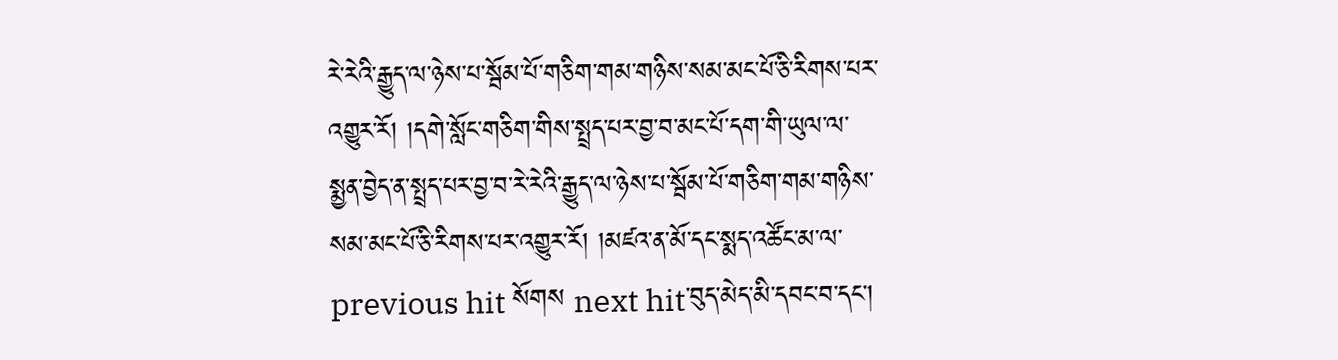རེ་རེའི་རྒྱུད་ལ་ཉེས་པ་སྦོམ་པོ་གཅིག་གམ་གཉིས་སམ་མང་པོ་ཅི་རིགས་པར་འགྱུར་རོ། །དགེ་སློང་གཅིག་གིས་སྤྲད་པར་བྱ་བ་མང་པོ་དག་གི་ཡུལ་ལ་སྨྱན་བྱེད་ན་སྤྲད་པར་བྱ་བ་རེ་རེའི་རྒྱུད་ལ་ཉེས་པ་སྦོམ་པོ་གཅིག་གམ་གཉིས་སམ་མང་པོ་ཅི་རིགས་པར་འགྱུར་རོ། །མཛའ་ན་མོ་དང་སྨད་འཚོང་མ་ལ་previous hit སོགས next hit་བུད་མེད་མི་དབང་བ་དང་།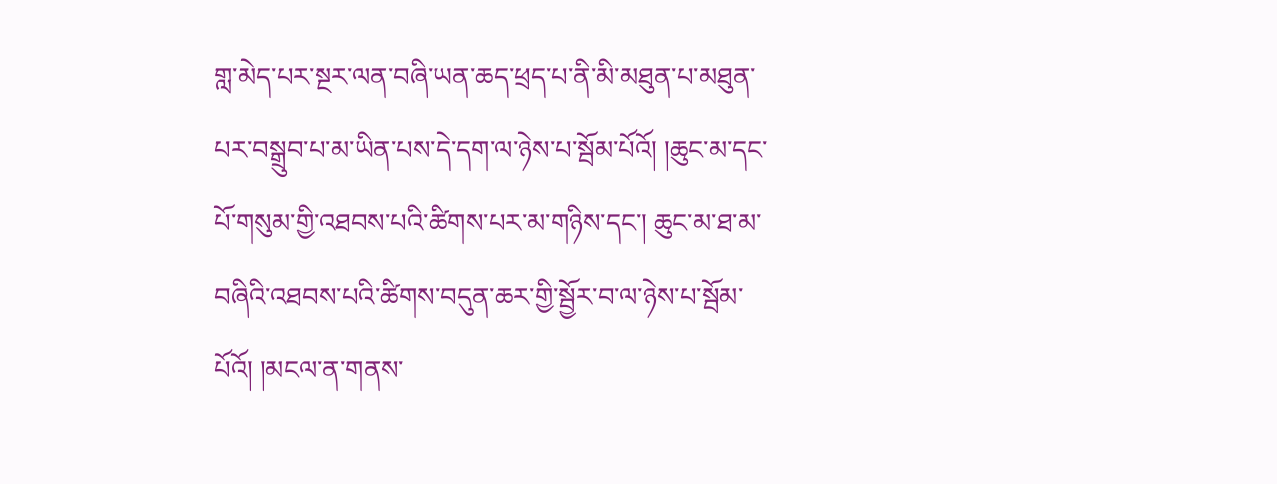གླ་མེད་པར་སྔར་ལན་བཞི་ཡན་ཆད་ཕྲད་པ་ནི་མི་མཐུན་པ་མཐུན་པར་བསྒྲུབ་པ་མ་ཡིན་པས་དེ་དག་ལ་ཉེས་པ་སྦོམ་པོའོ། །ཆུང་མ་དང་པོ་གསུམ་གྱི་འཐབས་པའི་ཚིགས་པར་མ་གཉིས་དང་། ཆུང་མ་ཐ་མ་བཞིའི་འཐབས་པའི་ཚིགས་བདུན་ཆར་གྱི་སྦྱོར་བ་ལ་ཉེས་པ་སྦོམ་པོའོ། །མངལ་ན་གནས་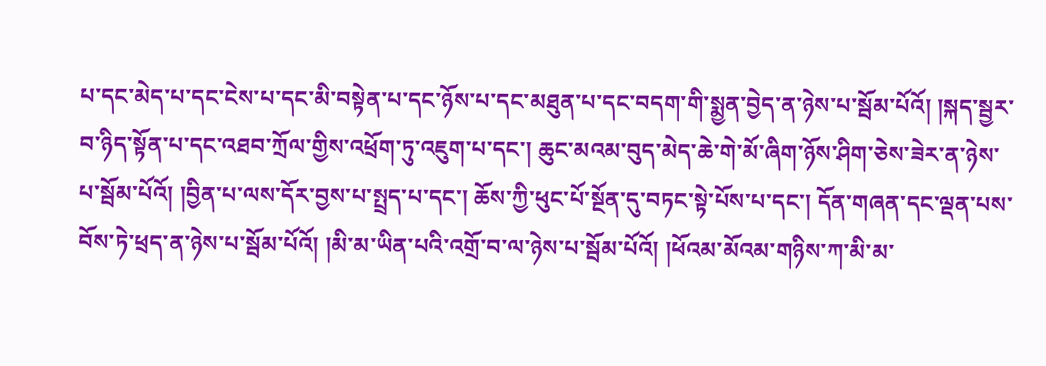པ་དང་མེད་པ་དང་ངེས་པ་དང་མི་བསྟེན་པ་དང་ཉོས་པ་དང་མཐུན་པ་དང་བདག་གི་སྨྱན་བྱེད་ན་ཉེས་པ་སྦོམ་པོའོ། །སྐད་སྦྱར་བ་ཉིད་སྟོན་པ་དང་འཐབ་ཀྲོལ་གྱིས་འཕྲོག་ཏུ་འཇུག་པ་དང་། ཆུང་མའམ་བུད་མེད་ཆེ་གེ་མོ་ཞིག་ཉོས་ཤིག་ཅེས་ཟེར་ན་ཉེས་པ་སྦོམ་པོའོ། །བྱིན་པ་ལས་དོར་བྱས་པ་སྤྲད་པ་དང་། ཆོས་ཀྱི་ཕུང་པོ་སྔོན་དུ་བཏང་སྟེ་པོས་པ་དང་། དོན་གཞན་དང་ལྡན་པས་བོས་ཏེ་ཕྲད་ན་ཉེས་པ་སྦོམ་པོའོ། །མི་མ་ཡིན་པའི་འགྲོ་བ་ལ་ཉེས་པ་སྦོམ་པོའོ། །ཕོའམ་མོའམ་གཉིས་ཀ་མི་མ་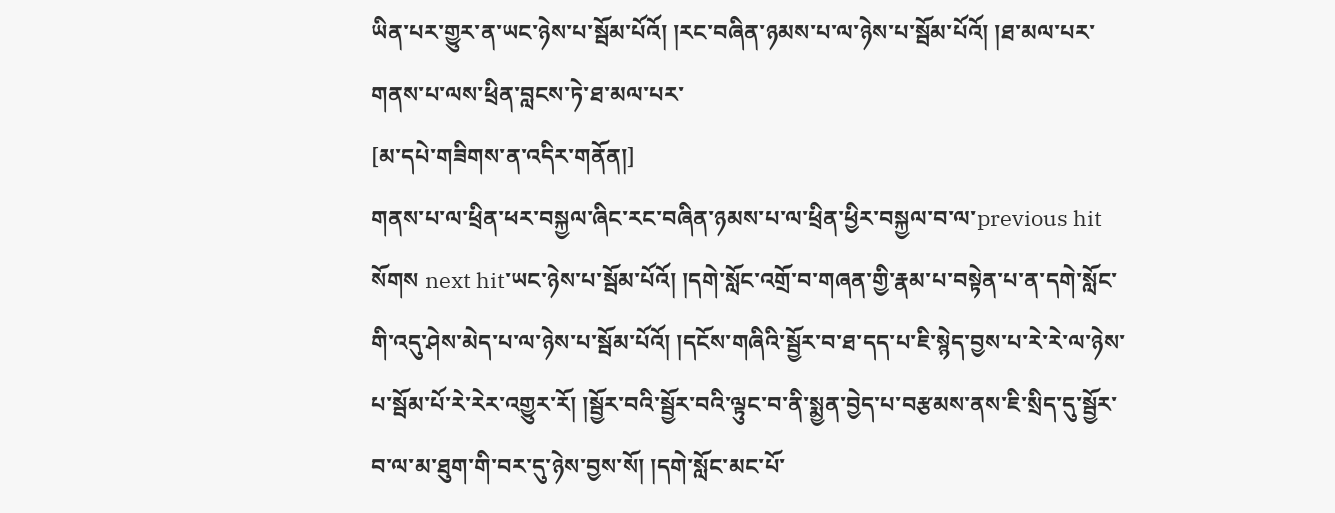ཡིན་པར་གྱུར་ན་ཡང་ཉེས་པ་སྦོམ་པོའོ། །རང་བཞིན་ཉམས་པ་ལ་ཉེས་པ་སྦོམ་པོའོ། །ཐ་མལ་པར་གནས་པ་ལས་ཕྲིན་བླངས་ཏེ་ཐ་མལ་པར་
[མ་དཔེ་གཟིགས་ན་འདིར་གནོན།]
གནས་པ་ལ་ཕྲིན་ཕར་བསྐྱལ་ཞིང་རང་བཞིན་ཉམས་པ་ལ་ཕྲིན་ཕྱིར་བསྐྱལ་བ་ལ་previous hit སོགས next hit་ཡང་ཉེས་པ་སྦོམ་པོའོ། །དགེ་སློང་འགྲོ་བ་གཞན་གྱི་རྣམ་པ་བསྟེན་པ་ན་དགེ་སློང་གི་འདུ་ཤེས་མེད་པ་ལ་ཉེས་པ་སྦོམ་པོའོ། །དངོས་གཞིའི་སྦྱོར་བ་ཐ་དད་པ་ཇི་སྙེད་བྱས་པ་རེ་རེ་ལ་ཉེས་པ་སྦོམ་པོ་རེ་རེར་འགྱུར་རོ། །སྦྱོར་བའི་སྦྱོར་བའི་ལྟུང་བ་ནི་སྨྱན་བྱེད་པ་བརྩམས་ནས་ཇི་སྲིད་དུ་སྦྱོར་བ་ལ་མ་ཐུག་གི་བར་དུ་ཉེས་བྱས་སོ། །དགེ་སློང་མང་པོ་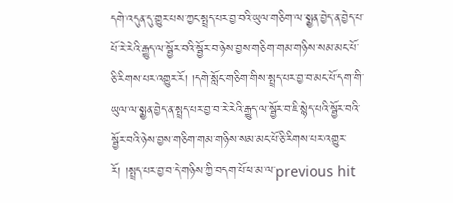དགེ་འདུན་དུ་གྱུར་པས་ཀྱང་སྤྲད་པར་བྱ་བའི་ཡུལ་གཅིག་ལ་སྨྱན་བྱེད་ན་བྱེད་པ་པོ་རེ་རེའི་རྒྱུད་ལ་སྦྱོར་བའི་སྦྱོར་བ་ཉེས་བྱས་གཅིག་གམ་གཉིས་སམ་མང་པོ་ཅི་རིགས་པར་འགྱུར་རོ། །དགེ་སློང་གཅིག་གིས་སྤྲད་པར་བྱ་བ་མང་པོ་དག་གི་ཡུལ་ལ་སྨྱན་བྱེད་ན་སྤྲད་པར་བྱ་བ་རེ་རེའི་རྒྱུད་ལ་སྦྱོར་བ་ཇི་སྙེད་པའི་སྦྱོར་བའི་སྦྱོར་བའི་ཉེས་བྱས་གཅིག་གམ་གཉིས་སམ་མང་པོ་ཅི་རིགས་པར་འགྱུར་རོ། །སྤྲད་པར་བྱ་བ་དེ་གཉིས་ཀྱི་བདག་པོ་ཕ་མ་ལ་previous hit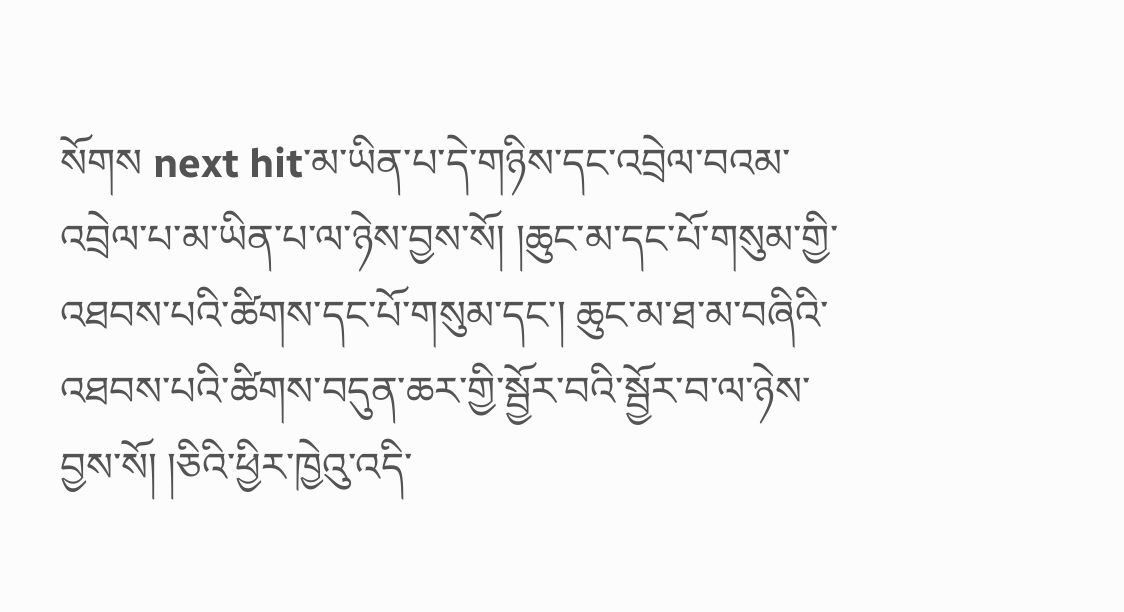སོགས next hit་མ་ཡིན་པ་དེ་གཉིས་དང་འབྲེལ་བའམ་འབྲེལ་པ་མ་ཡིན་པ་ལ་ཉེས་བྱས་སོ། །ཆུང་མ་དང་པོ་གསུམ་གྱི་འཐབས་པའི་ཚིགས་དང་པོ་གསུམ་དང་། ཆུང་མ་ཐ་མ་བཞིའི་འཐབས་པའི་ཚིགས་བདུན་ཆར་གྱི་སྦྱོར་བའི་སྦྱོར་བ་ལ་ཉེས་བྱས་སོ། །ཅིའི་ཕྱིར་ཁྱེའུ་འདི་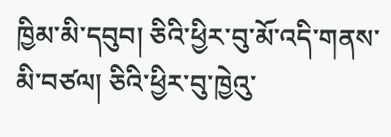ཁྱིམ་མི་དབུབ། ཅིའི་ཕྱིར་བུ་མོ་འདི་གནས་མི་བཙལ། ཅིའི་ཕྱིར་བུ་ཁྱེའུ་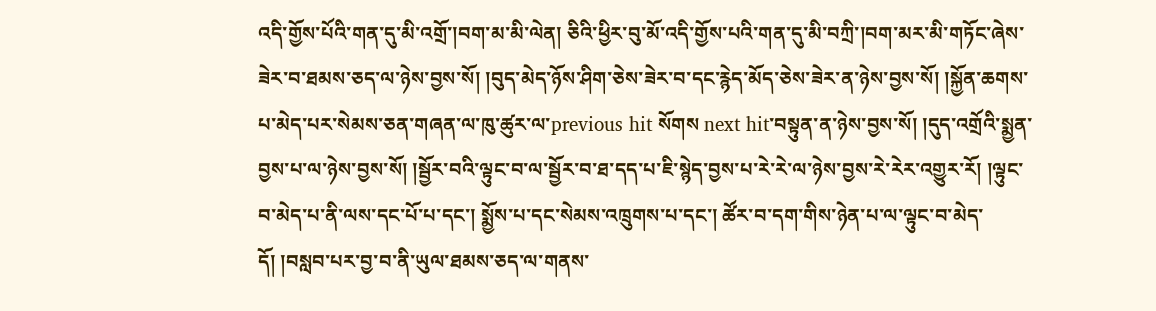འདི་གྱོས་པོའི་གན་དུ་མི་འགྲོ་།བག་མ་མི་ལེན། ཅིའི་ཕྱིར་བུ་མོ་འདི་གྱོས་པའི་གན་དུ་མི་བཀྲི་།བག་མར་མི་གཏོང་ཞེས་ཟེར་བ་ཐམས་ཅད་ལ་ཉེས་བྱས་སོ། །བུད་མེད་ཉོས་ཤིག་ཅེས་ཟེར་བ་དང་རྙེད་མོད་ཅེས་ཟེར་ན་ཉེས་བྱས་སོ། །སྐྱོན་ཆགས་པ་མེད་པར་སེམས་ཅན་གཞན་ལ་ཁུ་ཚུར་ལ་previous hit སོགས next hit་བསྟུན་ན་ཉེས་བྱས་སོ། །དུད་འགྲོའི་སྨྱན་བྱས་པ་ལ་ཉེས་བྱས་སོ། །སྦྱོར་བའི་ལྟུང་བ་ལ་སྦྱོར་བ་ཐ་དད་པ་ཇི་སྙེད་བྱས་པ་རེ་རེ་ལ་ཉེས་བྱས་རེ་རེར་འགྱུར་རོ། །ལྟུང་བ་མེད་པ་ནི་ལས་དང་པོ་པ་དང་། སྨྱོས་པ་དང་སེམས་འཁྲུགས་པ་དང་། ཚོར་བ་དག་གིས་ཉེན་པ་ལ་ལྟུང་བ་མེད་དོ། །བསླབ་པར་བྱ་བ་ནི་ཡུལ་ཐམས་ཅད་ལ་གནས་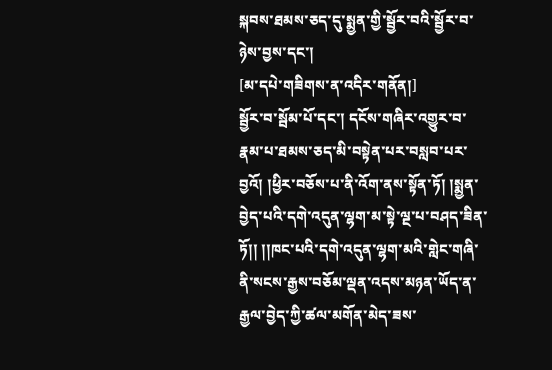སྐབས་ཐམས་ཅད་དུ་སྨྱན་གྱི་སྦྱོར་བའི་སྦྱོར་བ་ཉེས་བྱས་དང་།
[མ་དཔེ་གཟིགས་ན་འདིར་གནོན།]
སྦྱོར་བ་སྦོམ་པོ་དང་། དངོས་གཞིར་འགྱུར་བ་རྣམ་པ་ཐམས་ཅད་མི་བསྟེན་པར་བསླབ་པར་བྱའོ། །ཕྱིར་བཅོས་པ་ནི་འོག་ནས་སྟོན་ཏོ། །སྨྱན་བྱེད་པའི་དགེ་འདུན་ལྷག་མ་སྟེ་ལྔ་པ་བཤད་ཟིན་ཏོ།། །།ཁང་པའི་དགེ་འདུན་ལྷག་མའི་གླེང་གཞི་ནི་སངས་རྒྱས་བཅོམ་ལྡན་འདས་མཉན་ཡོད་ན་རྒྱལ་བྱེད་ཀྱི་ཚལ་མགོན་མེད་ཟས་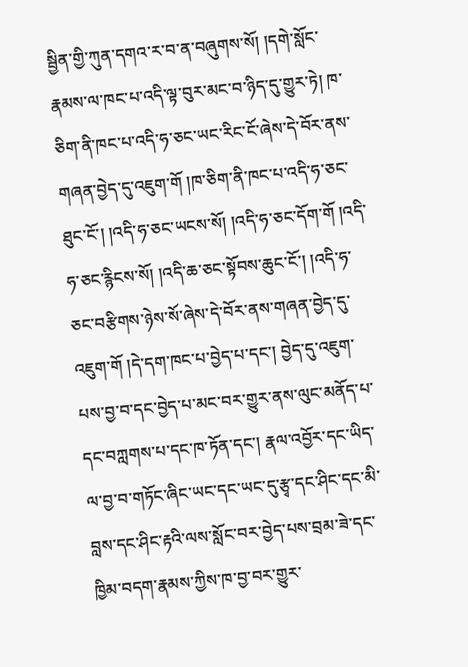སྦྱིན་གྱི་ཀུན་དགའ་ར་བ་ན་བཞུགས་སོ། །དགེ་སློང་རྣམས་ལ་ཁང་པ་འདི་ལྟ་བུར་མང་བ་ཉིད་དུ་གྱུར་ཏེ། ཁ་ཅིག་ནི་ཁང་པ་འདི་ཧ་ཅང་ཡང་རིང་ངོ་ཞེས་དེ་བོར་ནས་གཞན་བྱེད་དུ་འཇུག་གོ །ཁ་ཅིག་ནི་ཁང་པ་འདི་ཧ་ཅང་ཐུང་ངོ་། །འདི་ཧ་ཅང་ཡངས་སོ། །འདི་ཧ་ཅང་དོག་གོ །འདི་ཧ་ཅང་རྙིངས་སོ། །འདི་ཆ་ཅང་སྟོབས་ཆུང་ངོ་། །འདི་ཧ་ཅང་བརྩིགས་ཉེས་སོ་ཞེས་དེ་བོར་ནས་གཞན་བྱེད་དུ་འཇུག་གོ །དེ་དག་ཁང་པ་བྱེད་པ་དང་། བྱེད་དུ་འཇུག་པས་བྱ་བ་དང་བྱེད་པ་མང་བར་གྱུར་ནས་ལུང་མནོད་པ་དང་བཀླགས་པ་དང་ཁ་ཏོན་དང་། རྣལ་འབྱོར་དང་ཡིད་ལ་བྱ་བ་གཏོང་ཞིང་ཡང་དང་ཡང་དུ་རྩྭ་དང་ཤིང་དང་མི་བླས་དང་ཤིང་རྟའི་ལས་སློང་བར་བྱེད་པས་བྲམ་ཟེ་དང་ཁྱིམ་བདག་རྣམས་ཀྱིས་ཁ་བྱ་བར་གྱུར་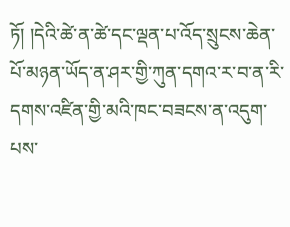ཏོ། །དེའི་ཚེ་ན་ཚེ་དང་ལྡན་པ་འོད་སྲུངས་ཆེན་པོ་མཉན་ཡོད་ན་ཤར་གྱི་ཀུན་དགའ་ར་བ་ན་རི་དགས་འཛིན་གྱི་མའི་ཁང་བཟངས་ན་འདུག་པས་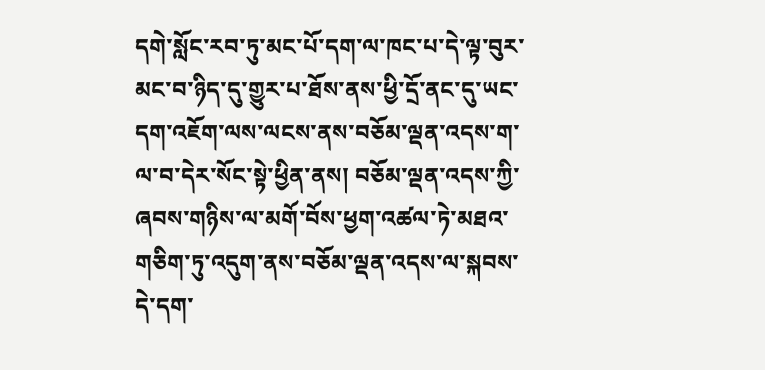དགེ་སློང་རབ་ཏུ་མང་པོ་དག་ལ་ཁང་པ་དེ་ལྟ་བུར་མང་བ་ཉིད་དུ་གྱུར་པ་ཐོས་ནས་ཕྱི་དྲོ་ནང་དུ་ཡང་དག་འཇོག་ལས་ལངས་ནས་བཅོམ་ལྡན་འདས་ག་ལ་བ་དེར་སོང་སྟེ་ཕྱིན་ནས། བཅོམ་ལྡན་འདས་ཀྱི་ཞབས་གཉིས་ལ་མགོ་བོས་ཕྱག་འཚལ་ཏེ་མཐའ་གཅིག་ཏུ་འདུག་ནས་བཅོམ་ལྡན་འདས་ལ་སྐབས་དེ་དག་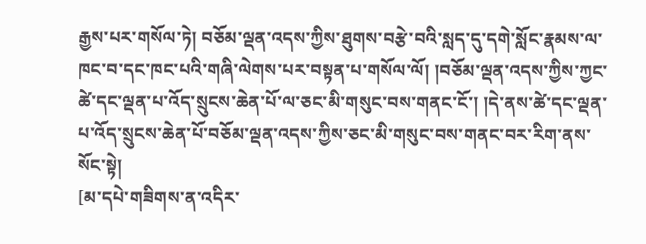རྒྱས་པར་གསོལ་ཏེ། བཅོམ་ལྡན་འདས་ཀྱིས་ཐུགས་བརྩེ་བའི་སླད་དུ་དགེ་སློང་རྣམས་ལ་ཁང་བ་དང་ཁང་པའི་གཞི་ལེགས་པར་བསྟན་པ་གསོལ་ལོ། །བཅོམ་ལྡན་འདས་ཀྱིས་ཀྱང་ཚེ་དང་ལྡན་པ་འོད་སྲུངས་ཆེན་པོ་ལ་ཅང་མི་གསུང་བས་གནང་ངོ་། །དེ་ནས་ཚེ་དང་ལྡན་པ་འོད་སྲུངས་ཆེན་པོ་བཅོམ་ལྡན་འདས་ཀྱིས་ཅང་མི་གསུང་བས་གནང་བར་རིག་ནས་སོང་སྟེ།
[མ་དཔེ་གཟིགས་ན་འདིར་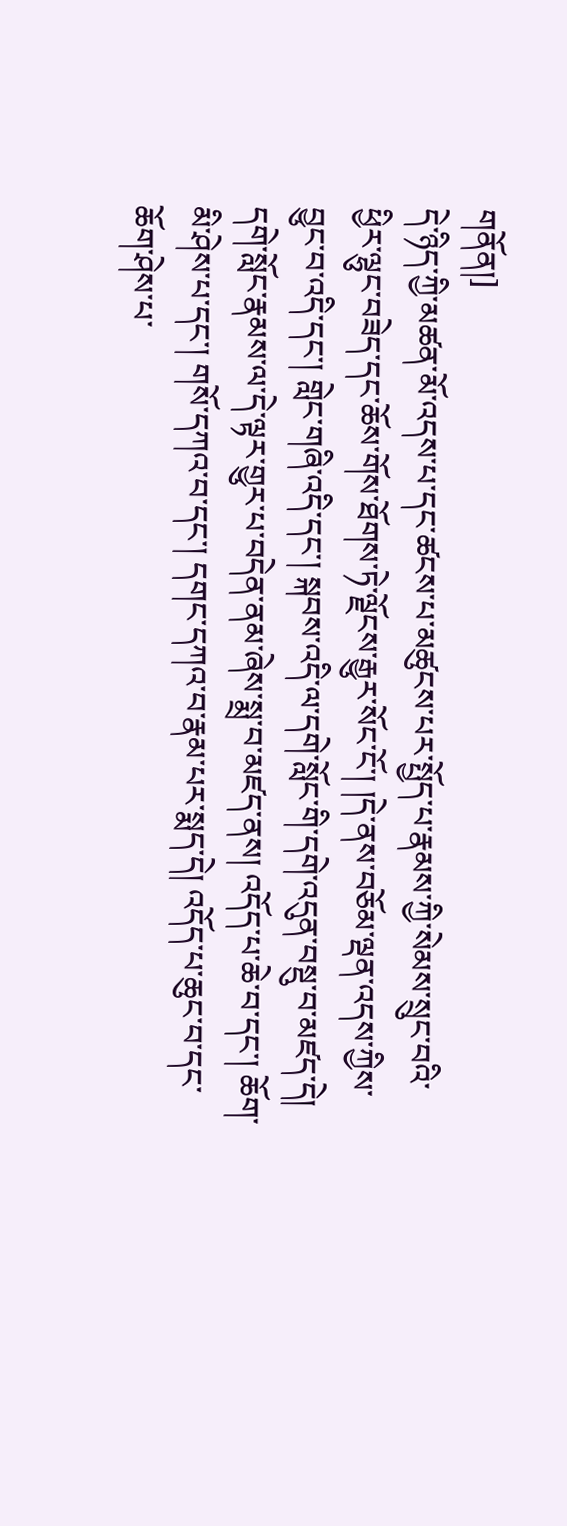གནོན།]
དེ་ཉིད་ཀྱི་མཚན་མོ་འདས་པ་དང་ཚངས་པ་མཚུངས་པར་སྤྱོད་པ་རྣམས་ཀྱི་སེམས་སྲུང་བའི་ཕྱིར་ལྷུང་བཟེད་དང་ཆོས་གོས་ཐོགས་ཏེ་ལྗོངས་རྒྱུར་སོང་ངོ་། །དེ་ནས་བཅོམ་ལྡན་འདས་ཀྱིས་བྱུང་བ་འདི་དང་། གླེང་གཞི་འདི་དང་། སྐབས་འདི་ལ་དགེ་སློང་གི་དགེ་འདུན་བསྡུ་བ་མཛད་དེ། དགེ་སློང་རྣམས་ལ་དེ་ལྟར་གྱུར་པ་བདེན་ནམ་ཞེས་སྨྲ་བ་མཛད་ནས། འདོད་པ་ཆེ་བ་དང་། ཆོག་མི་ཤེས་པ་དང་། གསོ་དཀའ་བ་དང་། དགང་དཀའ་བ་རྣམ་པར་སྨད་དེ། འདོད་པ་ཆུང་བ་དང་ཆོག་ཤེས་པ་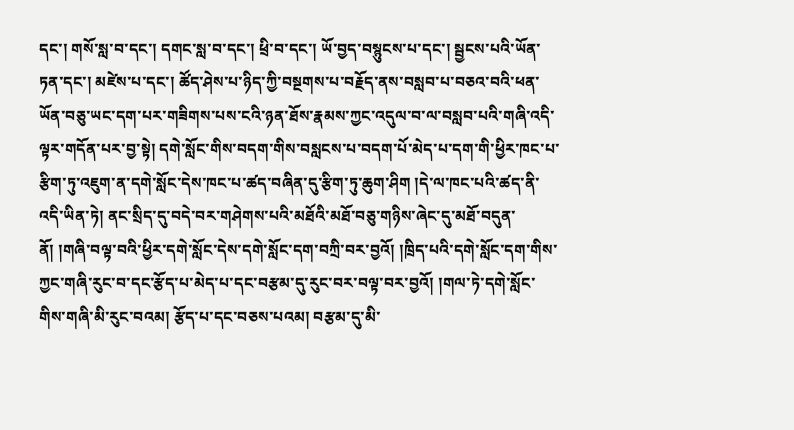དང་། གསོ་སླ་བ་དང་། དགང་སླ་བ་དང་། ཕྲི་བ་དང་། ཡོ་བྱད་བསྙུངས་པ་དང་། སྦྱངས་པའི་ཡོན་ཏན་དང་། མཛེས་པ་དང་། ཚོད་ཤེས་པ་ཉིད་ཀྱི་བསྔགས་པ་བརྗོད་ནས་བསླབ་པ་བཅའ་བའི་ཕན་ཡོན་བཅུ་ཡང་དག་པར་གཟིགས་པས་ངའི་ཉན་ཐོས་རྣམས་ཀྱང་འདུལ་བ་ལ་བསླབ་པའི་གཞི་འདི་ལྟར་གདོན་པར་བྱ་སྟེ། དགེ་སློང་གིས་བདག་གིས་བསླངས་པ་བདག་པོ་མེད་པ་དག་གི་ཕྱིར་ཁང་པ་རྩིག་ཏུ་འཇུག་ན་དགེ་སློང་དེས་ཁང་པ་ཚད་བཞིན་དུ་རྩིག་ཏུ་ཆུག་ཤིག །དེ་ལ་ཁང་པའི་ཚད་ནི་འདི་ཡིན་ཏེ། ནང་སྲིད་དུ་བདེ་བར་གཤེགས་པའི་མཐོའི་མཐོ་བཅུ་གཉིས་ཞེང་དུ་མཐོ་བདུན་ནོ། །གཞི་བལྟ་བའི་ཕྱིར་དགེ་སློང་དེས་དགེ་སློང་དག་བཀྲི་བར་བྱའོ། །ཁྲིད་པའི་དགེ་སློང་དག་གིས་ཀྱང་གཞི་རུང་བ་དང་རྩོད་པ་མེད་པ་དང་བརྩམ་དུ་རུང་བར་བལྟ་བར་བྱའོ། །གལ་ཏེ་དགེ་སློང་གིས་གཞི་མི་རུང་བའམ། རྩོད་པ་དང་བཅས་པའམ། བརྩམ་དུ་མི་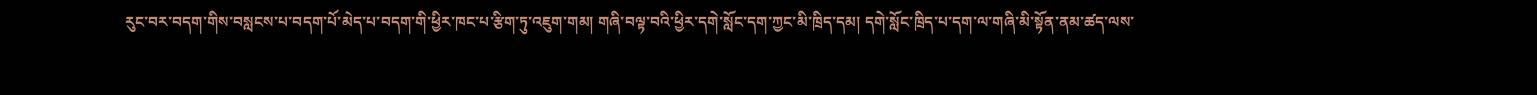རུང་བར་བདག་གིས་བསླངས་པ་བདག་པོ་མེད་པ་བདག་གི་ཕྱིར་ཁང་པ་རྩིག་ཏུ་འཇུག་གམ། གཞི་བལྟ་བའི་ཕྱིར་དགེ་སློང་དག་ཀྱང་མི་ཁྲིད་དམ། དགེ་སློང་ཁྲིད་པ་དག་ལ་གཞི་མི་སྟོན་ནམ་ཚད་ལས་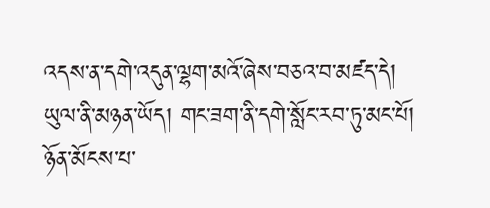འདས་ན་དགེ་འདུན་ལྷག་མའོ་ཞེས་བཅའ་བ་མཛད་དེ། ཡུལ་ནི་མཉན་ཡོད། གང་ཟག་ནི་དགེ་སློང་རབ་ཏུ་མང་པོ། ཉོན་མོངས་པ་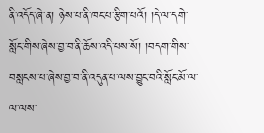ནི་འདོད་ཞེ་ན། ཉེས་པ་ནི་ཁང་པ་རྩིག་པའོ། །དེ་ལ་དགེ་སློང་གིས་ཞེས་བྱ་བ་ནི་ཆོས་འདི་པས་སོ། །བདག་གིས་བསླངས་པ་ཞེས་བྱ་བ་ནི་འདུན་པ་ལས་བྱུང་བའི་སློང་མོ་ལ་ལ་ལས་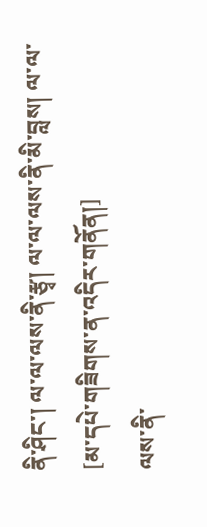ནི་ཤིང་། ལ་ལ་ལས་ནི་རྩྭ། ལ་ལ་ལས་ནི་མི་བླས། ལ་ལ་
[མ་དཔེ་གཟིགས་ན་འདིར་གནོན།]
ལས་ནི་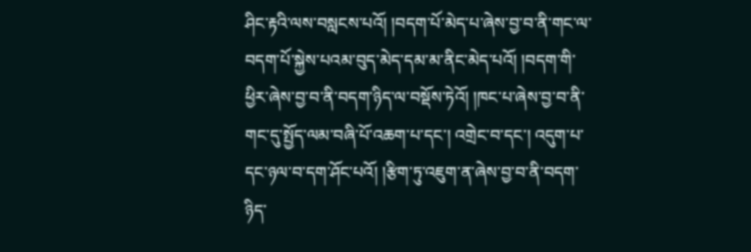ཤིང་རྟའི་ལས་བསླངས་པའོ། །བདག་པོ་མེད་པ་ཞེས་བྱ་བ་ནི་གང་ལ་བདག་པོ་སྐྱེས་པའམ་བུད་མེད་དམ་མ་ནིང་མེད་པའོ། །བདག་གི་ཕྱིར་ཞེས་བྱ་བ་ནི་བདག་ཉིད་ལ་བསྡོས་ཏེའོ། །ཁང་པ་ཞེས་བྱ་བ་ནི་གང་དུ་སྤྱོད་ལམ་བཞི་པོ་འཆག་པ་དང་། འགྲེང་བ་དང་། འདུག་པ་དང་ཉལ་བ་དག་ཤོང་པའོ། །རྩིག་ཏུ་འཇུག་ན་ཞེས་བྱ་བ་ནི་བདག་ཉིད་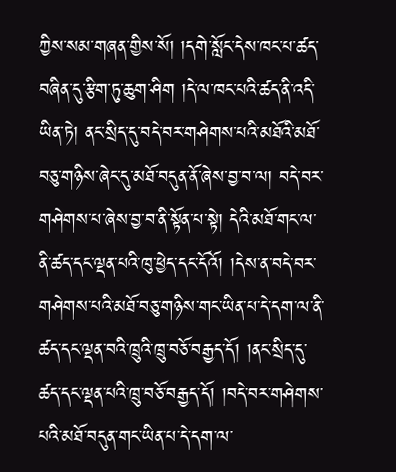ཀྱིས་སམ་གཞན་གྱིས་སོ། །དགེ་སློང་དེས་ཁང་པ་ཚད་བཞིན་དུ་རྩིག་ཏུ་ཆུག་ཤིག །དེ་ལ་ཁང་པའི་ཚད་ནི་འདི་ཡིན་ཏེ། ནང་སྲིད་དུ་བདེ་བར་གཤེགས་པའི་མཐོའི་མཐོ་བཅུ་གཉིས་ཞེང་དུ་མཐོ་བདུན་ནོ་ཞེས་བྱ་བ་ལ། བདེ་བར་གཤེགས་པ་ཞེས་བྱ་བ་ནི་སྟོན་པ་སྟེ། དེའི་མཐོ་གང་ལ་ནི་ཚད་དང་ལྡན་པའི་ཁུ་ཕྱེད་དང་དོའོ། །དེས་ན་བདེ་བར་གཤེགས་པའི་མཐོ་བཅུ་གཉིས་གང་ཡིན་པ་དེ་དག་ལ་ནི་ཚད་དང་ལྡན་བའི་ཁྲུའི་ཁྲུ་བཅོ་བརྒྱད་དོ། །ནང་སྲིད་དུ་ཚད་དང་ལྡན་པའི་ཁྲུ་བཅོ་བརྒྱད་དོ། །བདེ་བར་གཤེགས་པའི་མཐོ་བདུན་གང་ཡིན་པ་དེ་དག་ལ་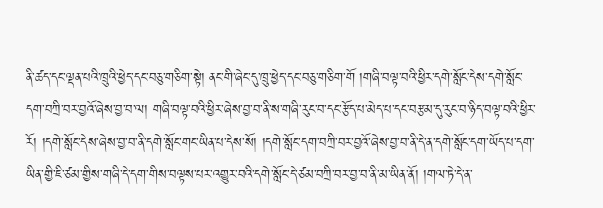ནི་ཚད་དང་ལྡན་པའི་ཁྲུའི་ཕྱེད་དང་བཅུ་གཅིག་སྟེ། ནང་གི་ཞེང་དུ་ཁྲུ་ཕྱེད་དང་བཅུ་གཅིག་གོ །གཞི་བལྟ་བའི་ཕྱིར་དགེ་སློང་དེས་དགེ་སློང་དག་བཀྲི་བར་བྱའོ་ཞེས་བྱ་བ་ལ། གཞི་བལྟ་བའི་ཕྱིར་ཞེས་བྱ་བ་ནི་ས་གཞི་རུང་བ་དང་རྩོད་པ་མེད་པ་དང་བརྩམ་དུ་རུང་བ་ཉིད་བལྟ་བའི་ཕྱིར་རོ། །དགེ་སློང་དེས་ཞེས་བྱ་བ་ནི་དགེ་སློང་གང་ཡིན་པ་དེས་སོ། །དགེ་སློང་དག་བཀྲི་བར་བྱའོ་ཞེས་བྱ་བ་ནི་དེ་ན་དགེ་སློང་དག་ཡོད་པ་དག་ཡིན་གྱི་ཇི་ཙམ་གྱིས་གཞི་དེ་དག་གིས་བལྟས་པར་འགྱུར་བའི་དགེ་སློང་དེ་ཙམ་བཀྲི་བར་བྱ་བ་ནི་མ་ཡིན་ནོ། །གལ་ཏེ་དེ་ན་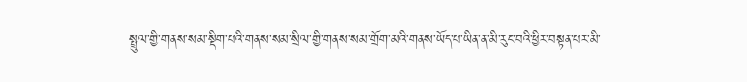སྤྲུལ་གྱི་གནས་སམ་སྡིག་པའི་གནས་སམ་སྲིལ་གྱི་གནས་སམ་གྲོག་མའི་གནས་ཡོད་པ་ཡིན་ན་མི་རུང་བའི་ཕྱིར་བསྟན་པར་མི་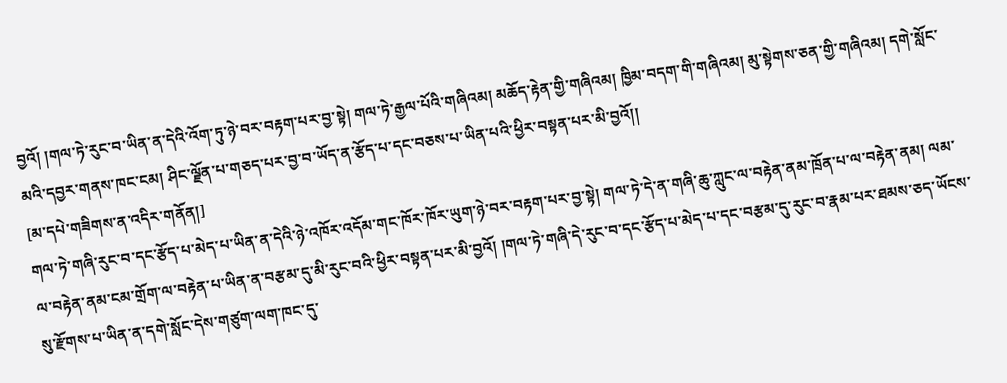བྱའོ། །གལ་ཏེ་རུང་བ་ཡིན་ན་དེའི་འོག་ཏུ་ཉེ་བར་བརྟག་པར་བྱ་སྟེ། གལ་ཏེ་རྒྱལ་པོའི་གཞིའམ། མཆོད་རྟེན་གྱི་གཞིའམ། ཁྱིམ་བདག་གི་གཞིའམ། མུ་སྟེགས་ཅན་གྱི་གཞིའམ། དགེ་སློང་མའི་དབྱར་གནས་ཁང་ངམ། ཤིང་ལྗོན་པ་གཅད་པར་བྱ་བ་ཡོད་ན་རྩོད་པ་དང་བཅས་པ་ཡིན་པའི་ཕྱིར་བསྟན་པར་མི་བྱའོ།།
[མ་དཔེ་གཟིགས་ན་འདིར་གནོན།]
གལ་ཏེ་གཞི་རུང་བ་དང་རྩོད་པ་མེད་པ་ཡིན་ན་དེའི་ཉེ་འཁོར་འདོམ་གང་ཁོར་ཁོར་ཡུག་ཉེ་བར་བརྟག་པར་བྱ་སྟེ། གལ་ཏེ་དེ་ན་གཞི་ཆུ་ཀླུང་ལ་བརྟེན་ནམ་ཁྲོན་པ་ལ་བརྟེན་ནམ། ལམ་ལ་བརྟེན་ནམ་ངམ་གྲོག་ལ་བརྟེན་པ་ཡིན་ན་བརྩམ་དུ་མི་རུང་བའི་ཕྱིར་བསྟན་པར་མི་བྱའོ། །གལ་ཏེ་གཞི་དེ་རུང་བ་དང་རྩོད་པ་མེད་པ་དང་བརྩམ་དུ་རུང་བ་རྣམ་པར་ཐམས་ཅད་ཡོངས་སུ་རྫོགས་པ་ཡིན་ན་དགེ་སློང་དེས་གཙུག་ལག་ཁང་དུ་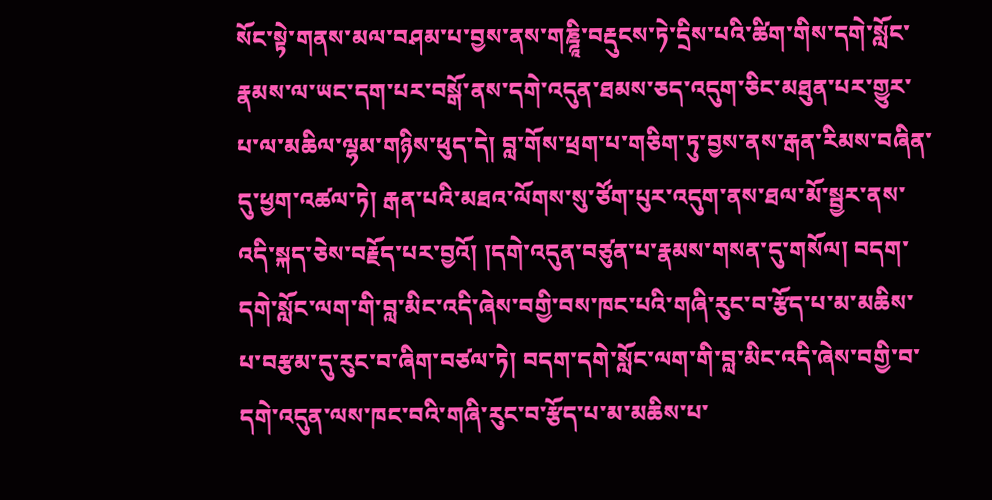སོང་སྟེ་གནས་མལ་བཤམ་པ་བྱས་ནས་གཎྜཱི་བརྡུངས་ཏེ་དྲིས་པའི་ཚིག་གིས་དགེ་སློང་རྣམས་ལ་ཡང་དག་པར་བསྒོ་ནས་དགེ་འདུན་ཐམས་ཅད་འདུག་ཅིང་མཐུན་པར་གྱུར་པ་ལ་མཆིལ་ལྷམ་གཉིས་ཕུད་དེ། བླ་གོས་ཕྲག་པ་གཅིག་ཏུ་བྱས་ནས་རྒན་རིམས་བཞིན་དུ་ཕྱག་འཚལ་ཏེ། རྒན་པའི་མཐའ་ལོགས་སུ་ཙོག་པུར་འདུག་ནས་ཐལ་མོ་སྦྱར་ནས་འདི་སྐད་ཅེས་བརྗོད་པར་བྱའོ། །དགེ་འདུན་བཙུན་པ་རྣམས་གསན་དུ་གསོལ། བདག་དགེ་སློང་ལག་གི་བླ་མིང་འདི་ཞེས་བགྱི་བས་ཁང་པའི་གཞི་རུང་བ་རྩོད་པ་མ་མཆིས་པ་བརྩམ་དུ་རུང་བ་ཞིག་བཙལ་ཏེ། བདག་དགེ་སློང་ལག་གི་བླ་མིང་འདི་ཞེས་བགྱི་བ་དགེ་འདུན་ལས་ཁང་བའི་གཞི་རུང་བ་རྩོད་པ་མ་མཆིས་པ་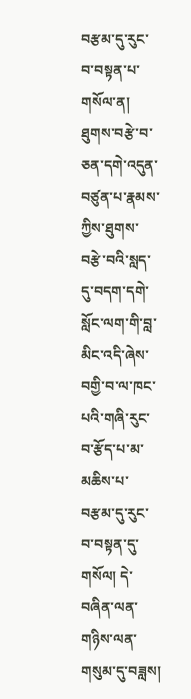བརྩམ་དུ་རུང་བ་བསྟན་པ་གསོལ་ན། ཐུགས་བརྩེ་བ་ཅན་དགེ་འདུན་བཙུན་པ་རྣམས་ཀྱིས་ཐུགས་བརྩེ་བའི་སླད་དུ་བདག་དགེ་སློང་ལག་གི་བླ་མིང་འདི་ཞེས་བགྱི་བ་ལ་ཁང་པའི་གཞི་རུང་བ་རྩོད་པ་མ་མཆིས་པ་བརྩམ་དུ་རུང་བ་བསྟན་དུ་གསོལ། དེ་བཞིན་ལན་གཉིས་ལན་གསུམ་དུ་བཟླས།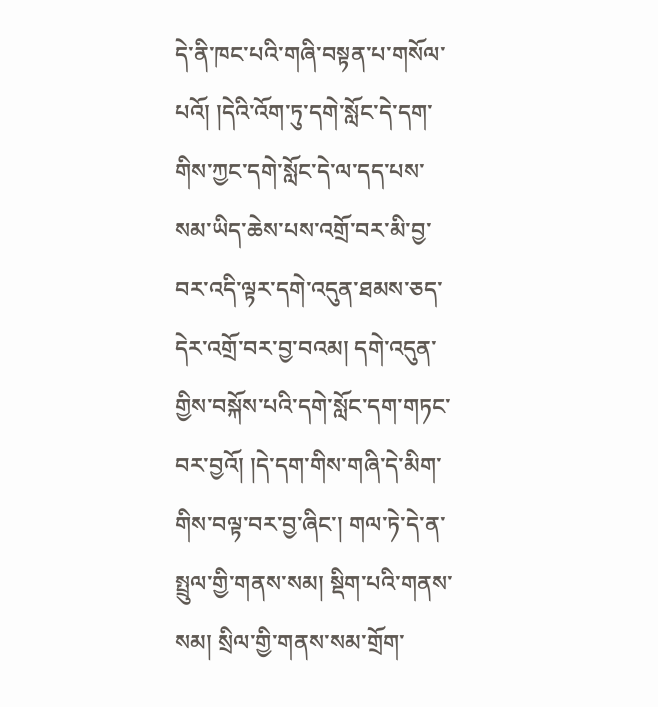དེ་ནི་ཁང་པའི་གཞི་བསྟན་པ་གསོལ་པའོ། །དེའི་འོག་ཏུ་དགེ་སློང་དེ་དག་གིས་ཀྱང་དགེ་སློང་དེ་ལ་དད་པས་སམ་ཡིད་ཆེས་པས་འགྲོ་བར་མི་བྱ་བར་འདི་ལྟར་དགེ་འདུན་ཐམས་ཅད་དེར་འགྲོ་བར་བྱ་བའམ། དགེ་འདུན་གྱིས་བསྐོས་པའི་དགེ་སློང་དག་གཏང་བར་བྱའོ། །དེ་དག་གིས་གཞི་དེ་མིག་གིས་བལྟ་བར་བྱ་ཞིང་། གལ་ཏེ་དེ་ན་སྤྲུལ་གྱི་གནས་སམ། སྡིག་པའི་གནས་སམ། སྲིལ་གྱི་གནས་སམ་གྲོག་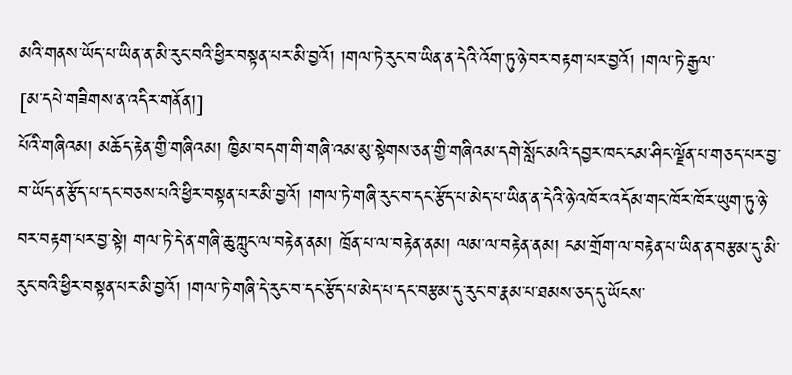མའི་གནས་ཡོད་པ་ཡིན་ན་མི་རུང་བའི་ཕྱིར་བསྟན་པར་མི་བྱའོ། །གལ་ཏེ་རུང་བ་ཡིན་ན་དེའི་འོག་ཏུ་ཉེ་བར་བརྟག་པར་བྱའོ། །གལ་ཏེ་རྒྱལ་
[མ་དཔེ་གཟིགས་ན་འདིར་གནོན།]
པོའི་གཞིའམ། མཆོད་རྟེན་གྱི་གཞིའམ། ཁྱིམ་བདག་གི་གཞི་འམ་མུ་སྟེགས་ཅན་གྱི་གཞིའམ་དགེ་སློང་མའི་དབྱར་ཁང་ངམ་ཤིང་ལྗོན་པ་གཅད་པར་བྱ་བ་ཡོད་ན་རྩོད་པ་དང་བཅས་པའི་ཕྱིར་བསྟན་པར་མི་བྱའོ། །གལ་ཏེ་གཞི་རུང་བ་དང་རྩོད་པ་མེད་པ་ཡིན་ན་དེའི་ཉེ་འཁོར་འདོམ་གང་ཁོར་ཁོར་ཡུག་ཏུ་ཉེ་བར་བརྟག་པར་བྱ་སྟེ། གལ་ཏེ་དེ་ན་གཞི་ཆུ་ཀླུང་ལ་བརྟེན་ནམ། ཁྲོན་པ་ལ་བརྟེན་ནམ། ལམ་ལ་བརྟེན་ནམ། ངམ་གྲོག་ལ་བརྟེན་པ་ཡིན་ན་བརྩམ་དུ་མི་རུང་བའི་ཕྱིར་བསྟན་པར་མི་བྱའོ། །གལ་ཏེ་གཞི་དེ་རུང་བ་དང་རྩོད་པ་མེད་པ་དང་བརྩམ་དུ་རུང་བ་རྣམ་པ་ཐམས་ཅད་དུ་ཡོངས་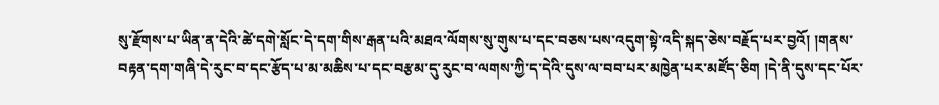སུ་རྫོགས་པ་ཡིན་ན་དེའི་ཚེ་དགེ་སློང་དེ་དག་གིས་རྒན་པའི་མཐའ་ལོགས་སུ་གུས་པ་དང་བཅས་པས་འདུག་སྟེ་འདི་སྐད་ཅེས་བརྗོད་པར་བྱའོ། །གནས་བརྟན་དག་གཞི་དེ་རུང་བ་དང་རྩོད་པ་མ་མཆིས་པ་དང་བརྩམ་དུ་རུང་བ་ལགས་ཀྱི་ད་དེའི་དུས་ལ་བབ་པར་མཁྱེན་པར་མཛོད་ཅིག །དེ་ནི་དུས་དང་པོར་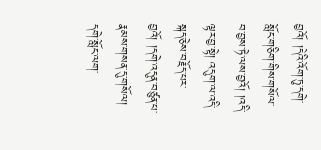བྱའོ། །དེའི་འོག་ཏུ་དགེ་སློང་གཅིག་གིས་གསོལ་བ་བྱས་ཏེ་ལས་བྱའོ། །འདི་ལྟར་བྱ་སྟེ། འདུག་ལ་འདི་སྐད་ཅེས་བརྗོད་པར་བྱའོ། །དགེ་འདུན་བཙུན་པ་རྣམས་གསན་དུ་གསོལ། དགེ་སློང་ལག་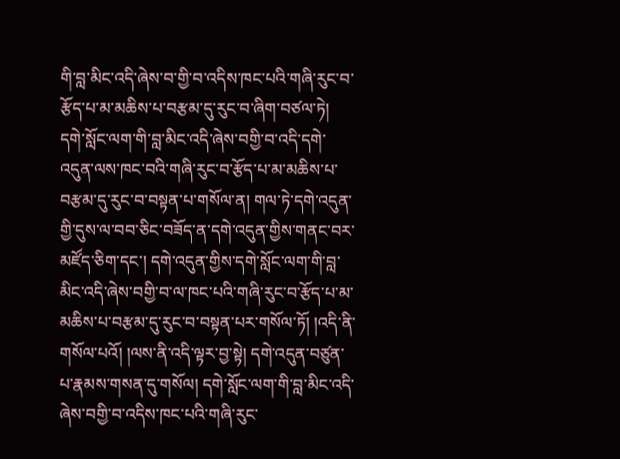གི་བླ་མིང་འདི་ཞེས་བ་གྱི་བ་འདིས་ཁང་པའི་གཞི་རུང་བ་རྩོད་པ་མ་མཆིས་པ་བརྩམ་དུ་རུང་བ་ཞིག་བཙལ་ཏེ། དགེ་སློང་ལག་གི་བླ་མིང་འདི་ཞེས་བགྱི་བ་འདི་དགེ་འདུན་ལས་ཁང་བའི་གཞི་རུང་བ་རྩོད་པ་མ་མཆིས་པ་བརྩམ་དུ་རུང་བ་བསྟན་པ་གསོལ་ན། གལ་ཏེ་དགེ་འདུན་གྱི་དུས་ལ་བབ་ཅིང་བཟོད་ན་དགེ་འདུན་གྱིས་གནང་བར་མཛོད་ཅིག་དང་། དགེ་འདུན་གྱིས་དགེ་སློང་ལག་གི་བླ་མིང་འདི་ཞེས་བགྱི་བ་ལ་ཁང་པའི་གཞི་རུང་བ་རྩོད་པ་མ་མཆིས་པ་བརྩམ་དུ་རུང་བ་བསྟན་པར་གསོལ་ཏོ། །འདི་ནི་གསོལ་པའོ། །ལས་ནི་འདི་ལྟར་བྱ་སྟེ། དགེ་འདུན་བཙུན་པ་རྣམས་གསན་དུ་གསོལ། དགེ་སློང་ལག་གི་བླ་མིང་འདི་ཞེས་བགྱི་བ་འདིས་ཁང་པའི་གཞི་རུང་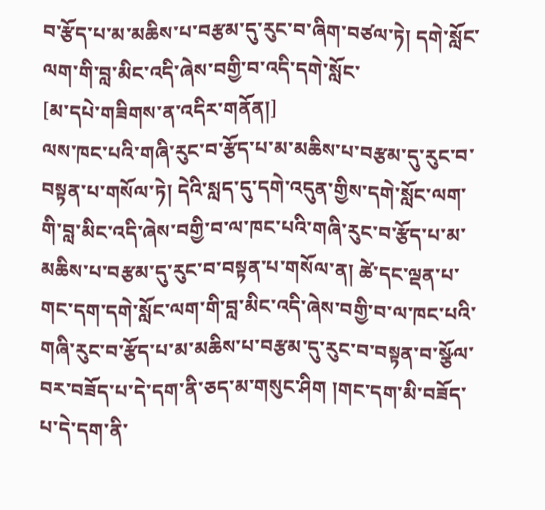བ་རྩོད་པ་མ་མཆིས་པ་བརྩམ་དུ་རུང་བ་ཞིག་བཙལ་ཏེ། དགེ་སློང་ལག་གི་བླ་མིང་འདི་ཞེས་བགྱི་བ་འདི་དགེ་སློང་
[མ་དཔེ་གཟིགས་ན་འདིར་གནོན།]
ལས་ཁང་པའི་གཞི་རུང་བ་རྩོད་པ་མ་མཆིས་པ་བརྩམ་དུ་རུང་བ་བསྟན་པ་གསོལ་ཏེ། དེའི་སླད་དུ་དགེ་འདུན་གྱིས་དགེ་སློང་ལག་གི་བླ་མིང་འདི་ཞེས་བགྱི་བ་ལ་ཁང་པའི་གཞི་རུང་བ་རྩོད་པ་མ་མཆིས་པ་བརྩམ་དུ་རུང་བ་བསྟན་པ་གསོལ་ན། ཚེ་དང་ལྡན་པ་གང་དག་དགེ་སློང་ལག་གི་བླ་མིང་འདི་ཞེས་བགྱི་བ་ལ་ཁང་པའི་གཞི་རུང་བ་རྩོད་པ་མ་མཆིས་པ་བརྩམ་དུ་རུང་བ་བསྟན་བ་སྩོལ་བར་བཟོད་པ་དེ་དག་ནི་ཅད་མ་གསུང་ཤིག །གང་དག་མི་བཟོད་པ་དེ་དག་ནི་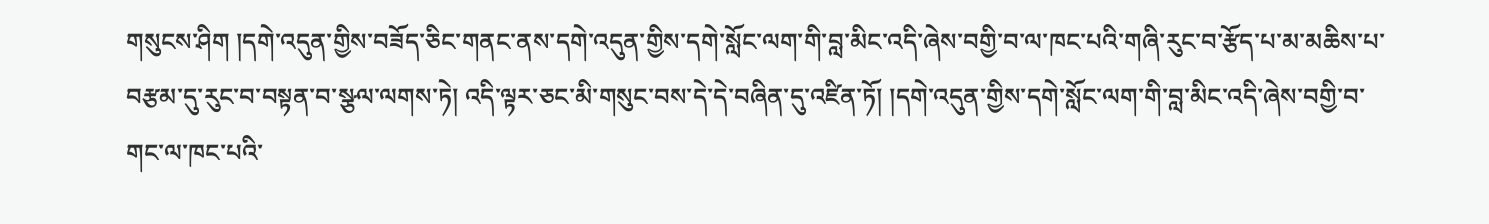གསུངས་ཤིག །དགེ་འདུན་གྱིས་བཟོད་ཅིང་གནང་ནས་དགེ་འདུན་གྱིས་དགེ་སློང་ལག་གི་བླ་མིང་འདི་ཞེས་བགྱི་བ་ལ་ཁང་པའི་གཞི་རུང་བ་རྩོད་པ་མ་མཆིས་པ་བརྩམ་དུ་རུང་བ་བསྟན་བ་སྩལ་ལགས་ཏེ། འདི་ལྟར་ཅང་མི་གསུང་བས་དེ་དེ་བཞིན་དུ་འཛིན་ཏོ། །དགེ་འདུན་གྱིས་དགེ་སློང་ལག་གི་བླ་མིང་འདི་ཞེས་བགྱི་བ་གང་ལ་ཁང་པའི་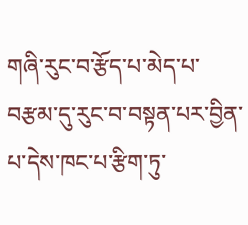གཞི་རུང་བ་རྩོད་པ་མེད་པ་བརྩམ་དུ་རུང་བ་བསྟན་པར་བྱིན་པ་དེས་ཁང་པ་རྩིག་ཏུ་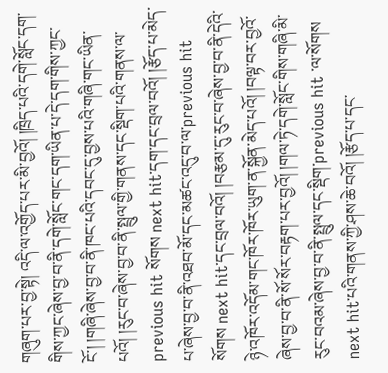གཞུག་པར་བྱ་སྟེ། འདི་ལ་འགྱོད་པར་མི་བྱའོ། །ཁྲིད་པའི་དགེ་སློང་དག་གིས་ཀྱང་ཞེས་བྱ་བ་ནི་དགེ་སློང་གང་དག་ཡིན་པ་དེ་དག་གིས་ཀྱང་ངོ་། །གཞི་ཞེས་བྱ་བ་ནི་ཁང་པའི་དབང་དུ་བྱས་པའི་གཞི་གང་ཡིན་པའོ། །རུང་བ་ཞེས་བྱ་བ་ནི་སྤྲུལ་གྱི་གནས་དང་སྡིག་པའི་གནས་ལ་previous hit སོགས next hit་དག་དང་བྲལ་བའོ། །རྩོད་པ་མེད་པ་ཞེས་བྱ་བ་ནི་འཐབ་མོ་དང་མཚང་འདུ་བ་ལ་previous hit སོགས next hit་དང་བྲལ་བའོ། །བརྩམ་དུ་རུང་བ་ཞེས་བྱ་བ་ནི་དེའི་ཉེ་འཁོར་འདོམ་གང་ཁོར་ཁོར་ཡུག་ན་སྐྱོན་མེད་པའོ། །བལྟ་བར་བྱའོ་ཞེས་བྱ་བ་ནི་སོ་སོར་བརྟག་པར་བྱའོ། །གལ་ཏེ་དགེ་སློང་གིས་གཞི་མི་རུང་བའམ་ཞེས་བྱ་བ་ནི་སྤྲུལ་དང་སྡིག་previous hit ་ལ་སོགས next hit་པའི་གནས་ཀྱི་ཤས་ཆེ་བའོ། །རྩོད་པ་དང་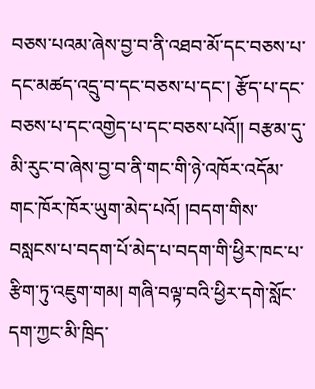བཅས་པའམ་ཞེས་བྱ་བ་ནི་འཐབ་མོ་དང་བཅས་པ་དང་མཚད་འདྲུ་བ་དང་བཅས་པ་དང་། རྩོད་པ་དང་བཅས་པ་དང་འགྱེད་པ་དང་བཅས་པའོ།། བརྩམ་དུ་མི་རུང་བ་ཞེས་བྱ་བ་ནི་གང་གི་ཉེ་འཁོར་འདོམ་གང་ཁོར་ཁོར་ཡུག་མེད་པའོ། །བདག་གིས་བསླངས་པ་བདག་པོ་མེད་པ་བདག་གི་ཕྱིར་ཁང་པ་རྩིག་ཏུ་འཇུག་གམ། གཞི་བལྟ་བའི་ཕྱིར་དགེ་སློང་དག་ཀྱང་མི་ཁྲིད་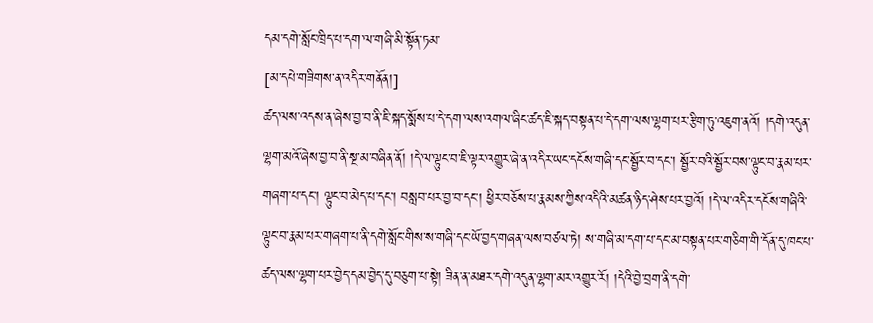དམ་དགེ་སློང་ཁྲིད་པ་དག་ལ་གཞི་མི་སྟོན་ཏམ་
[མ་དཔེ་གཟིགས་ན་འདིར་གནོན།]
ཚད་ལས་འདས་ན་ཞེས་བྱ་བ་ནི་ཇི་སྐད་སྨོས་པ་དེ་དག་ལས་འགལ་ཞིང་ཚད་ཇི་སྐད་བསྟན་པ་དེ་དག་ལས་ལྷག་པར་རྩིག་ཏུ་འཇུག་ནའོ། །དགེ་འདུན་ལྷག་མའོ་ཞེས་བྱ་བ་ནི་སྔ་མ་བཞིན་ནོ། །དེ་ལ་ལྟུང་བ་ཇི་ལྟར་འགྱུར་ཞེ་ན་འདིར་ཡང་དངོས་གཞི་དང་སྦྱོར་བ་དང་། སྦྱོར་བའི་སྦྱོར་བས་ལྟུང་བ་རྣམ་པར་གཞག་པ་དང་། ལྟུང་བ་མེད་པ་དང་། བསླབ་པར་བྱ་བ་དང་། ཕྱིར་བཅོས་པ་རྣམས་ཀྱིས་འདིའི་མཚན་ཉིད་ཤེས་པར་བྱའོ། །དེ་ལ་འདིར་དངོས་གཞིའི་ལྟུང་བ་རྣམ་པར་གཞག་པ་ནི་དགེ་སློང་གིས་ས་གཞི་དང་ཡོ་བྱད་གཞན་ལས་བཙལ་ཏེ། ས་གཞི་མ་དག་པ་དང་མ་བསྟན་པར་གཅིག་གི་དོན་དུ་ཁང་པ་ཚད་ལས་ལྷག་པར་བྱེད་དམ་བྱེད་དུ་བཅུག་པ་སྟེ། ཟིན་ན་མཐར་དགེ་འདུན་ལྷག་མར་འགྱུར་རོ། །དེའི་བྱེ་བྲག་ནི་དགེ་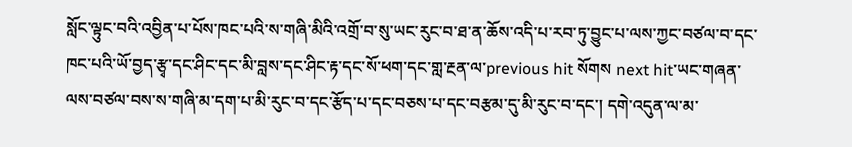སློང་ལྟུང་བའི་འབྱིན་པ་པོས་ཁང་པའི་ས་གཞི་མིའི་འགྲོ་བ་སུ་ཡང་རུང་བ་ཐ་ན་ཆོས་འདི་པ་རབ་ཏུ་བྱུང་པ་ལས་ཀྱང་བཙལ་བ་དང་ཁང་པའི་ཡོ་བྱད་རྩྭ་དང་ཤིང་དང་མི་བླས་དང་ཤིང་རྟ་དང་སོ་ཕག་དང་གླ་རྔན་ལ་previous hit སོགས next hit་ཡང་གཞན་ལས་བཙལ་བས་ས་གཞི་མ་དག་པ་མི་རུང་བ་དང་རྩོད་པ་དང་བཅས་པ་དང་བརྩམ་དུ་མི་རུང་བ་དང་། དགེ་འདུན་ལ་མ་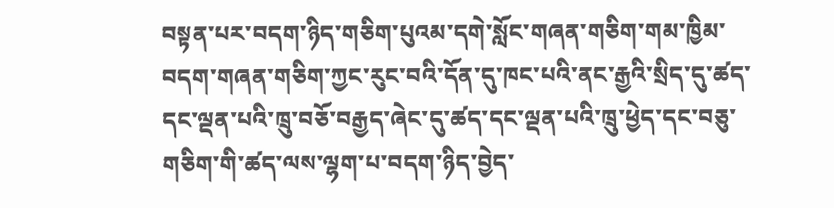བསྟན་པར་བདག་ཉིད་གཅིག་པུའམ་དགེ་སློང་གཞན་གཅིག་གམ་ཁྱིམ་བདག་གཞན་གཅིག་ཀྱང་རུང་བའི་དོན་དུ་ཁང་པའི་ནང་རྒྱའི་སྲིད་དུ་ཚད་དང་ལྡན་པའི་ཁྲུ་བཅོ་བརྒྱད་ཞེང་དུ་ཚད་དང་ལྡན་པའི་ཁྲུ་ཕྱེད་དང་བཅུ་གཅིག་གི་ཚད་ལས་ལྷག་པ་བདག་ཉིད་བྱེད་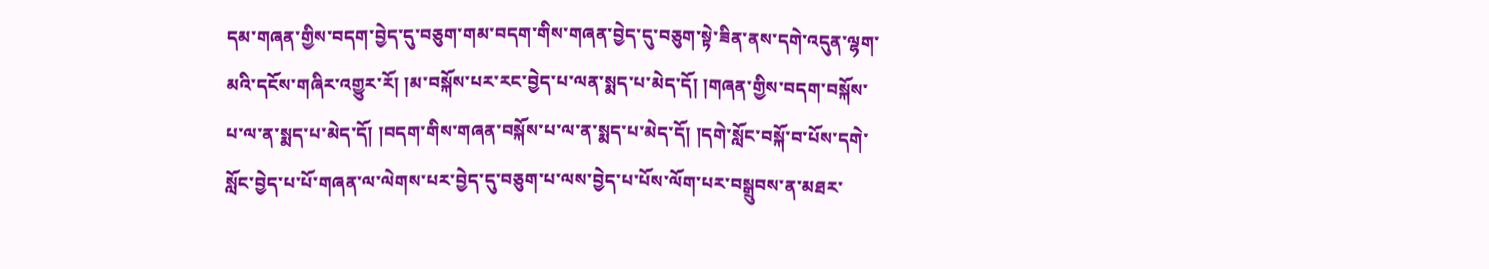དམ་གཞན་གྱིས་བདག་བྱེད་དུ་བཅུག་གམ་བདག་གིས་གཞན་བྱེད་དུ་བཅུག་སྟེ་ཟིན་ནས་དགེ་འདུན་ལྷག་མའི་དངོས་གཞིར་འགྱུར་རོ། །མ་བསྐོས་པར་རང་བྱེད་པ་ལན་སྨད་པ་མེད་དོ། །གཞན་གྱིས་བདག་བསྐོས་པ་ལ་ན་སྨད་པ་མེད་དོ། །བདག་གིས་གཞན་བསྐོས་པ་ལ་ན་སྨད་པ་མེད་དོ། །དགེ་སློང་བསྐོ་བ་པོས་དགེ་སློང་བྱེད་པ་པོ་གཞན་ལ་ལེགས་པར་བྱེད་དུ་བཅུག་པ་ལས་བྱེད་པ་པོས་ལོག་པར་བསྒྲུབས་ན་མཐར་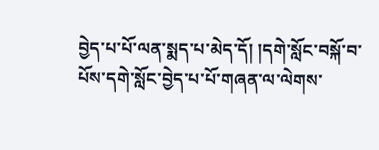བྱེད་པ་པོ་ལན་སྨད་པ་མེད་དོ། །དགེ་སློང་བསྐོ་བ་པོས་དགེ་སློང་བྱེད་པ་པོ་གཞན་ལ་ལེགས་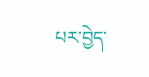པར་བྱེད་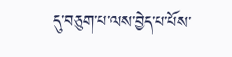དུ་བཅུག་པ་ལས་བྱེད་པ་པོས་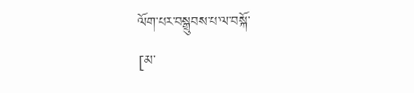ལོག་པར་བསྒྲུབས་པ་ལ་བསྐོ་
[མ་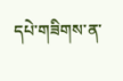དཔེ་གཟིགས་ན་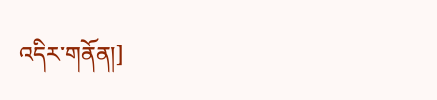འདིར་གནོན།]